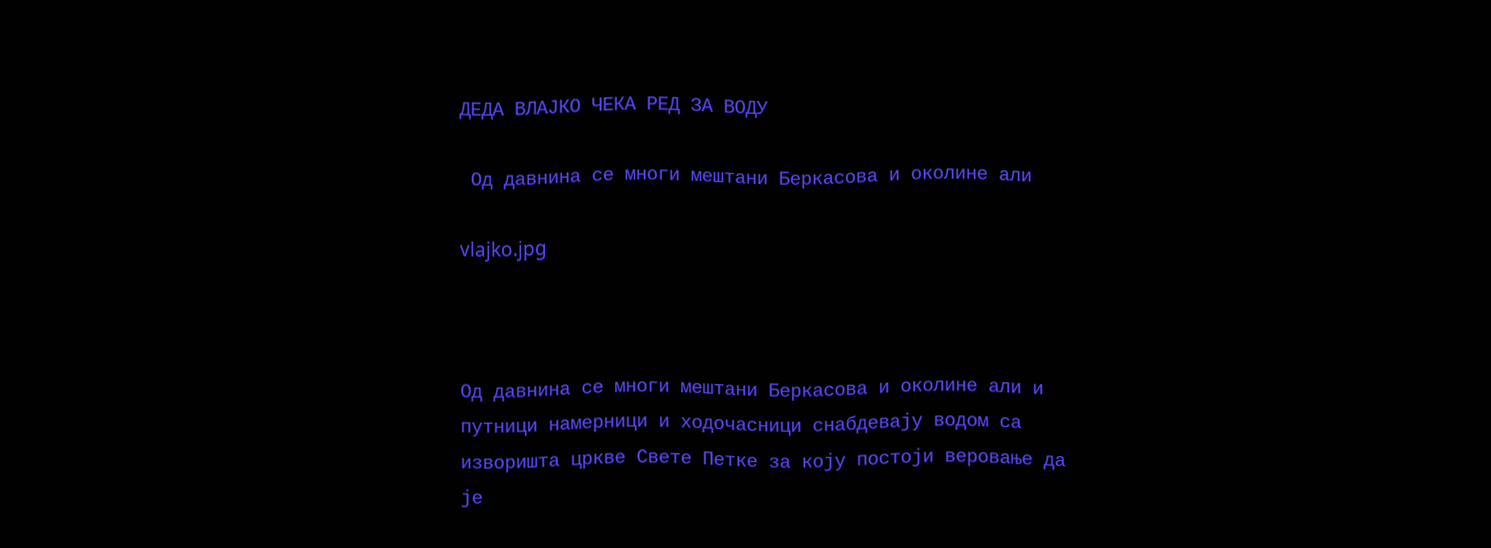ДЕДА ВЛАЈКО ЧЕКА РЕД ЗА ВОДУ

 Од давнина се многи мештани Беркасова и околине али

vlajko.jpg



Од давнина се многи мештани Беркасова и околине али и путници намерници и ходочасници снабдевају водом са изворишта цркве Свете Петке за коју постоји веровање да је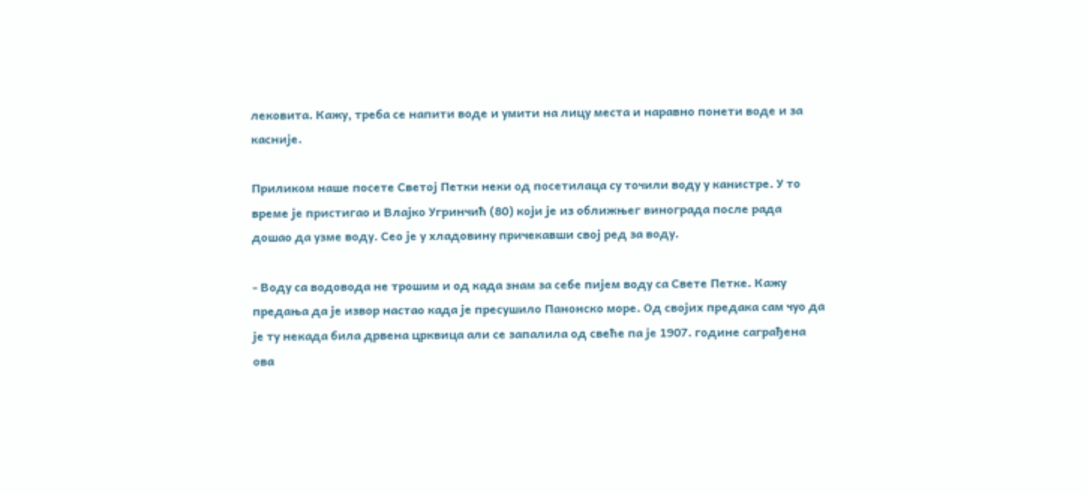лековита. Кажу, треба се напити воде и умити на лицу места и наравно понети воде и за касније.

Приликом наше посете Светој Петки неки од посетилаца су точили воду у канистре. У то време је пристигао и Влајко Угринчић (80) који је из оближњег винограда после рада дошао да узме воду. Сео је у хладовину причекавши свој ред за воду.

- Воду са водовода не трошим и од када знам за себе пијем воду са Свете Петке. Кажу предања да је извор настао када је пресушило Панонско море. Од својих предака сам чуо да је ту некада била дрвена црквица али се запалила од свеће па је 1907. године саграђена ова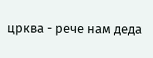црква - рече нам деда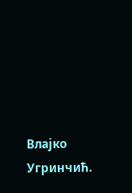Влајко Угринчић.